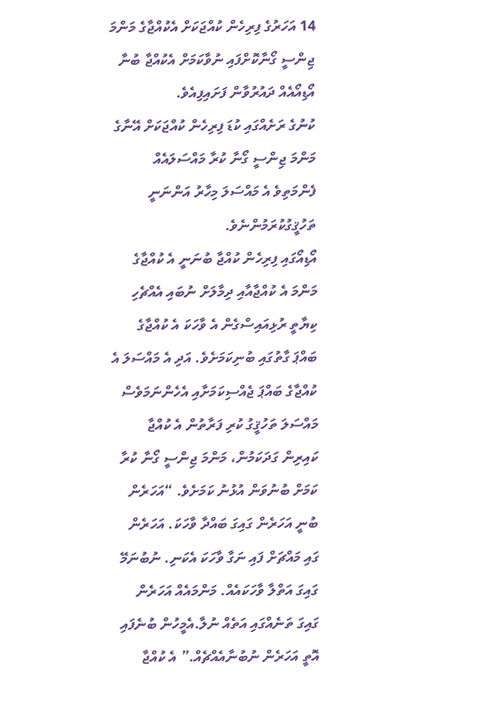14 އަހަރުގެ ފިރިހެން ކުއްޖަކަށް އެކުއްޖާގެ މަންމަ ޖިންސީ ގޯނާކޮށްފައި ނުވާކަމަށް އެކުއްޖާ ބުނާ އޯޑިއޯއެއް ދައުރުވާން ފަށައިފިއެވެ.
ކުނުގެ ރަށެއްގައި ކުޑަ ފިރިހެން ކުއްޖަކަށް އޭނާގެ މަންމަ ޖިންސީ ގޯނާ ކުރާ މައްސަލައެއް ފެންމަތިވެ އެ މައްސަލަ މިހާރު އަންނަނީ ތަހުޤީގުކުރަމުންނެވެ.
އޯޑިއޯގައި ފިރިހެން ކުއްޖާ ބުނަނީ އެ ކުއްޖާގެ މަންމަ އެ ކުއްޖާއާއި ދިމާލަށް ނުބައި އެއްޗެހި ކިޔާތީ ރުޅިއައިސްގެން އެ ވާހަކަ އެ ކުއްޖާގެ ބައްޕަ ގާތުގައި ބުނިކަމަށެވެ. އަދި އެ މައްސަލަ އެ ކުއްޖާގެ ބައްޕަ ޖެއްސިކަމަށާއި އެހެންނަމަވެސް މައްސަލަ ތަހުޤީގު ކުރި ފަރާތުން އެ ކުއްޖާ ކައިރިން ގަދަކަމުން، މަންމަ ޖިންސީ ގޯނާ ކުރާ ކަމަށް ބުނުވަން އުޅުނު ކަމަށެވެ. “އަހަރެން ބުނީ އަހަރެން ގައިގަ ބައްދާ ވާހަކަ. އަހަރެން ގައި މައްޗަށް ފައި ނަގާ ވާހަކަ އެކަނި. ނުބުނަމޭ ގައިގަ އަތްލާ ވާހަކައެއް. މަންމައެއް އަހަރެން ގައިގަ ތަނެއްގައި އަތެއް ނުލާ.އެމީހުން ބުނެފައި އޮތީ އަހަރެން ނުބުނާއެއްޗެއް.” އެ ކުއްޖާ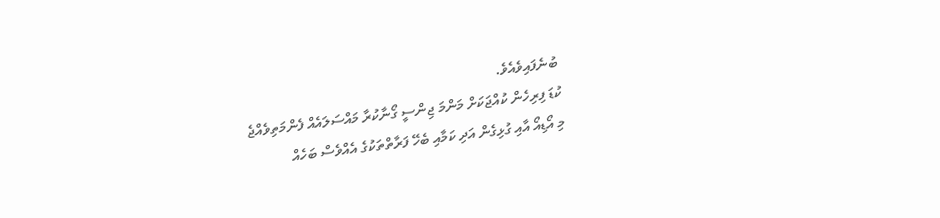ބުނެފައިވެއެވެ.
ކުޑަ ފިރިހެން ކުއްޖަކަށް މަންމަ ޖިންސީ ގޯނާކުރާ މައްސަލައެއް ފެންމަތިވެއްޖެ
މި އޯޑިއޯ އާއި ގުޅިގެން އަދި ކަމާއި ބެހޭ ފަރާތްތަކުގެ އެއްވެސް ބަހެއް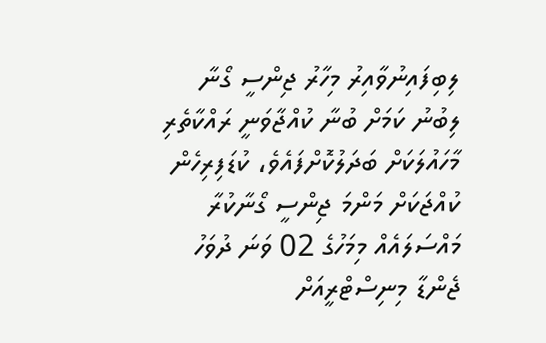ލިބިފައިނުވާއިރު މިހާރު ޖިންސީ ގޯނާ ލިބުނު ކަމަށް ބުނާ ކުއްޖާވަނީ ރައްކާތެރި މާހައުލަކަށް ބަދަލުކޮށްފައެވެ، ކުޑަފިރިހެން ކުއްޖަކަށް މަންމަ ޖިންސީ ގޯނާކުރާ މައްސަލައެއް މިމަހުގެ 02 ވަނަ ދުވަހު ޖެންޑާ މިނިސްޓްރީއަށް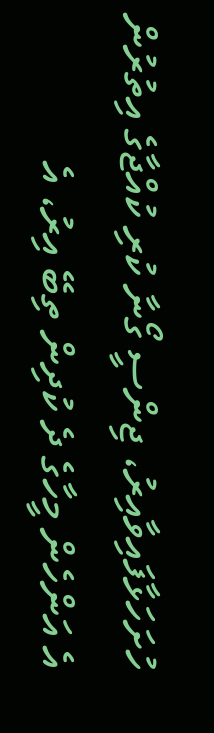ހުށަހަޅާފައިވާއިރު، ޖިންސީ ގޯނާ ކުރި ކުއްޖާގެ އިތުރުން އެ އަންހެން މީހާގެ ދެ ކުދިން ތިބޭ އިރު، އެ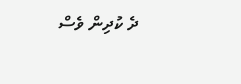ދެ ކުދިން ވެސް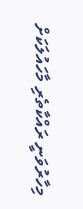މިހާރުވަނީ ރައްކާތެރި މާހައުލަކަށް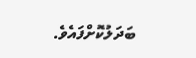ބަދަލުކޮށްފައެވެ.